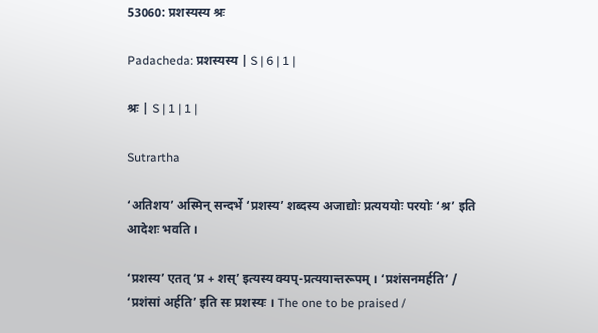53060: प्रशस्यस्य श्रः

Padacheda: प्रशस्यस्य | S | 6 | 1 |

श्रः | S | 1 | 1 |

Sutrartha

‘अतिशय’ अस्मिन् सन्दर्भे ‘प्रशस्य’ शब्दस्य अजाद्योः प्रत्यययोः परयोः ‘श्र’ इति आदेशः भवति ।

‘प्रशस्य’ एतत् ‘प्र + शस्’ इत्यस्य क्यप्-प्रत्ययान्तरूपम् । ‘प्रशंसनमर्हति’ / ‘प्रशंसां अर्हति’ इति सः प्रशस्यः । The one to be praised /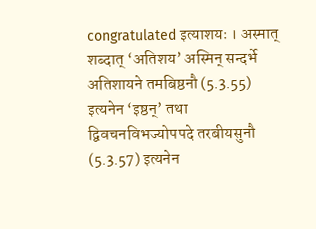congratulated इत्याशयः । अस्मात् शब्दात् ‘अतिशय’ अस्मिन् सन्दर्भे अतिशायने तमबिष्ठनौ (5.3.55) इत्यनेन ‘इष्ठन्’ तथा द्विवचनविभज्योपपदे तरबीयसुनौ (5.3.57) इत्यनेन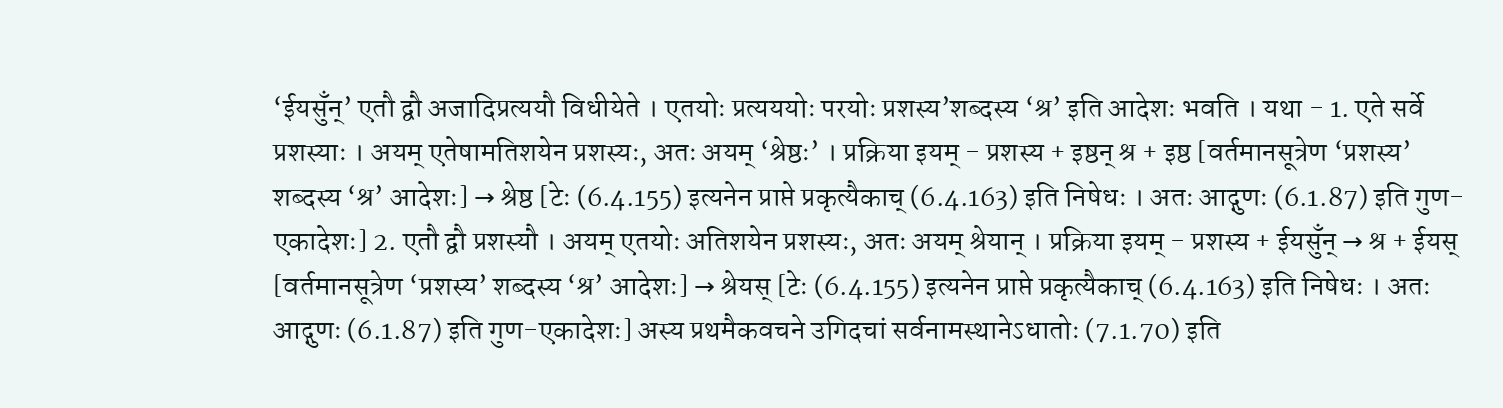‘ईयसुँन्’ एतौ द्वौ अजादिप्रत्ययौ विधीयेते । एतयोः प्रत्यययोः परयोः प्रशस्य’शब्दस्य ‘श्र’ इति आदेशः भवति । यथा - 1. एते सर्वे प्रशस्याः । अयम् एतेषामतिशयेन प्रशस्यः, अतः अयम् ‘श्रेष्ठः’ । प्रक्रिया इयम् - प्रशस्य + इष्ठन् श्र + इष्ठ [वर्तमानसूत्रेण ‘प्रशस्य’ शब्दस्य ‘श्र’ आदेशः] → श्रेष्ठ [टेः (6.4.155) इत्यनेन प्राप्ते प्रकृत्यैकाच् (6.4.163) इति निषेधः । अतः आद्गुणः (6.1.87) इति गुण-एकादेशः] 2. एतौ द्वौ प्रशस्यौ । अयम् एतयोः अतिशयेन प्रशस्यः, अतः अयम् श्रेयान् । प्रक्रिया इयम् - प्रशस्य + ईयसुँन् → श्र + ईयस् [वर्तमानसूत्रेण ‘प्रशस्य’ शब्दस्य ‘श्र’ आदेशः] → श्रेयस् [टेः (6.4.155) इत्यनेन प्राप्ते प्रकृत्यैकाच् (6.4.163) इति निषेधः । अतः आद्गुणः (6.1.87) इति गुण-एकादेशः] अस्य प्रथमैकवचने उगिदचां सर्वनामस्थानेऽधातोः (7.1.70) इति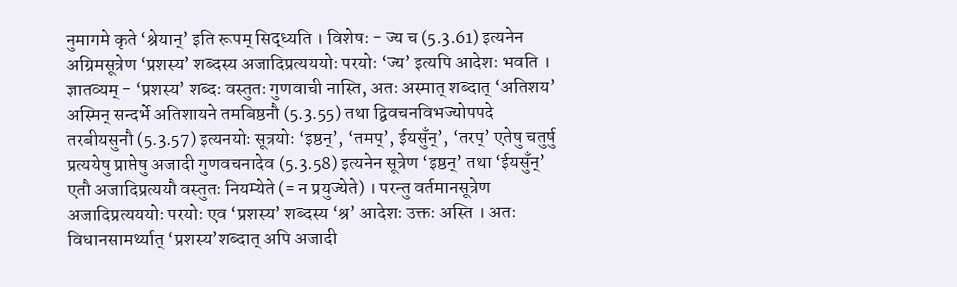नुमागमे कृते ‘श्रेयान्’ इति रूपम् सिद्ध्यति । विशेषः - ज्य च (5.3.61) इत्यनेन अग्रिमसूत्रेण ‘प्रशस्य’ शब्दस्य अजादिप्रत्यययोः परयोः ‘ज्य’ इत्यपि आदेशः भवति । ज्ञातव्यम् - ‘प्रशस्य’ शब्दः वस्तुतः गुणवाची नास्ति, अतः अस्मात् शब्दात् ‘अतिशय’ अस्मिन् सन्दर्भे अतिशायने तमबिष्ठनौ (5.3.55) तथा द्विवचनविभज्योपपदे तरबीयसुनौ (5.3.57) इत्यनयोः सूत्रयोः ‘इष्ठन्’, ‘तमप्’, ईयसुँन्’, ‘तरप्’ एतेषु चतुर्षु प्रत्ययेषु प्राप्तेषु अजादी गुणवचनादेव (5.3.58) इत्यनेन सूत्रेण ‘इष्ठन्’ तथा ‘ईयसुँन्’ एतौ अजादिप्रत्ययौ वस्तुतः नियम्येते (= न प्रयुज्येते) । परन्तु वर्तमानसूत्रेण अजादिप्रत्यययोः परयोः एव ‘प्रशस्य’ शब्दस्य ‘श्र’ आदेशः उक्तः अस्ति । अतः विधानसामर्थ्यात् ‘प्रशस्य’शब्दात् अपि अजादी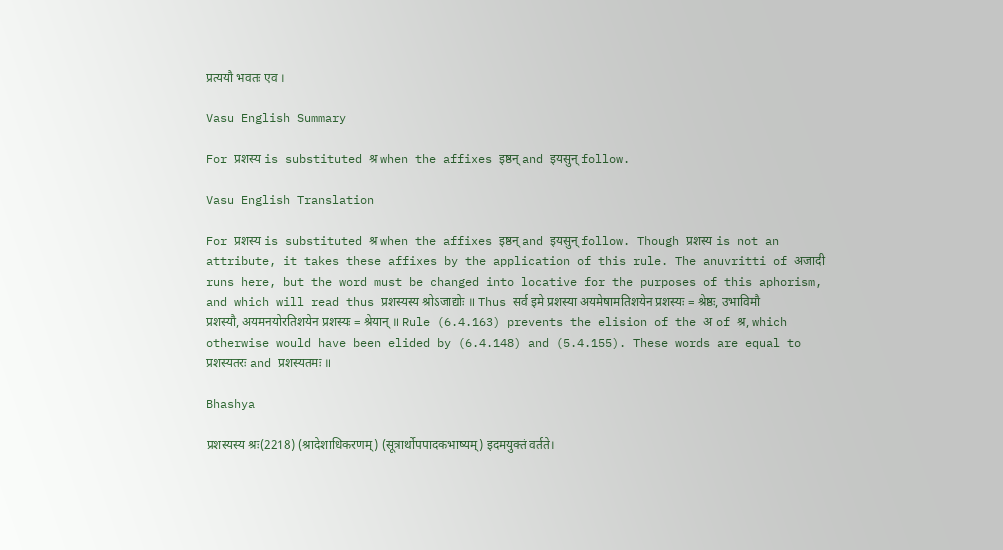प्रत्ययौ भवतः एव ।

Vasu English Summary

For प्रशस्य is substituted श्र when the affixes इष्ठन् and इयसुन् follow.

Vasu English Translation

For प्रशस्य is substituted श्र when the affixes इष्ठन् and इयसुन् follow. Though प्रशस्य is not an attribute, it takes these affixes by the application of this rule. The anuvritti of अजादी runs here, but the word must be changed into locative for the purposes of this aphorism, and which will read thus प्रशस्यस्य श्रोऽजाद्योः ॥ Thus सर्व इमे प्रशस्या अयमेषामतिशयेन प्रशस्यः = श्रेष्ठः, उभाविमौ प्रशस्यौ, अयमनयोरतिशयेन प्रशस्यः = श्रेयान् ॥ Rule (6.4.163) prevents the elision of the अ of श्र, which otherwise would have been elided by (6.4.148) and (5.4.155). These words are equal to प्रशस्यतरः and प्रशस्यतमः ॥

Bhashya

प्रशस्यस्य श्रः(2218) (श्रादेशाधिकरणम्) (सूत्रार्थोपपादकभाष्यम्) इदमयुक्तं वर्तते।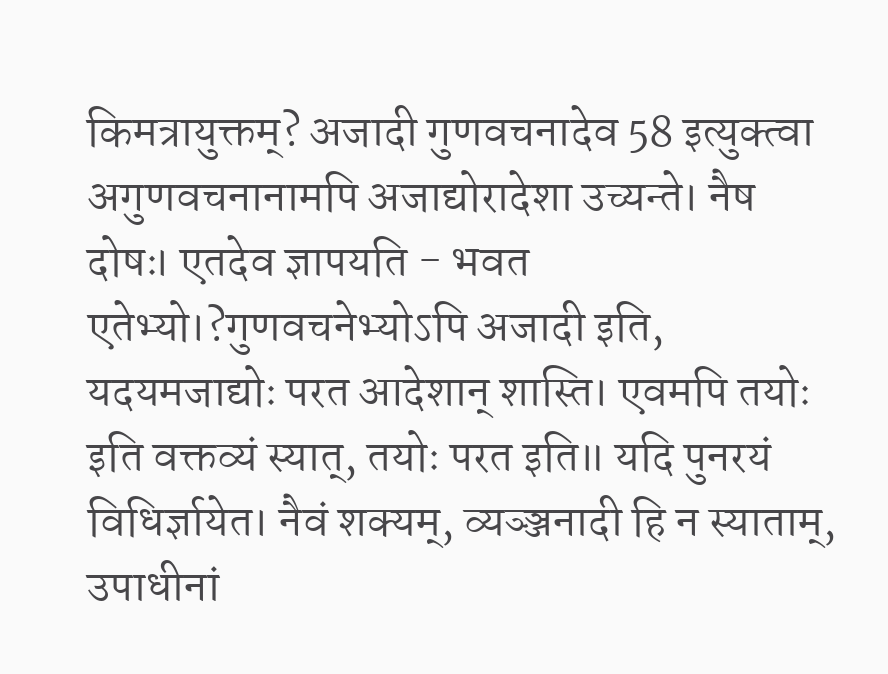किमत्रायुक्तम्? अजादी गुणवचनादेव 58 इत्युक्त्वा अगुणवचनानामपि अजाद्योरादेशा उच्यन्ते। नैष दोषः। एतदेव ज्ञापयति - भवत एतेभ्यो।?गुणवचनेभ्योऽपि अजादी इति, यदयमजाद्योः परत आदेशान् शास्ति। एवमपि तयोः इति वक्तव्यं स्यात्, तयोः परत इति॥ यदि पुनरयं विधिर्ज्ञायेत। नैवं शक्यम्, व्यञ्ञ्जनादी हि न स्याताम्, उपाधीनां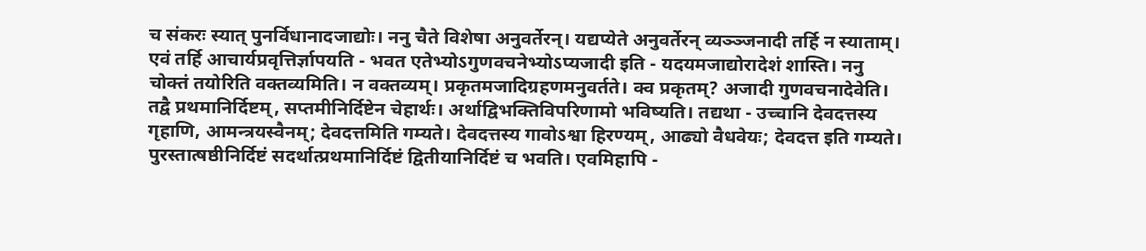च संकरः स्यात् पुनर्विधानादजाद्योः। ननु चैते विशेषा अनुवर्तेरन्। यद्यप्येते अनुवर्तेरन् व्यञ्ञ्जनादी तर्हि न स्याताम्। एवं तर्हि आचार्यप्रवृत्तिर्ज्ञापयति - भवत एतेभ्योऽगुणवचनेभ्योऽप्यजादी इति - यदयमजाद्योरादेशं शास्ति। ननु चोक्तं तयोरिति वक्तव्यमिति। न वक्तव्यम्। प्रकृतमजादिग्रहणमनुवर्तते। क्व प्रकृतम्? अजादी गुणवचनादेवेति। तद्वै प्रथमानिर्दिष्टम्, सप्तमीनिर्दिष्टेन चेहार्थः। अर्थाद्विभक्तिविपरिणामो भविष्यति। तद्यथा - उच्चानि देवदत्तस्य गृहाणि, आमन्त्रयस्वैनम्; देवदत्तमिति गम्यते। देवदत्तस्य गावोऽश्वा हिरण्यम्, आढ्यो वैधवेयः; देवदत्त इति गम्यते। पुरस्तात्षष्ठीनिर्दिष्टं सदर्थात्प्रथमानिर्दिष्टं द्वितीयानिर्दिष्टं च भवति। एवमिहापि -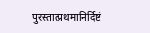पुरस्तात्प्रथमानिर्दिष्टं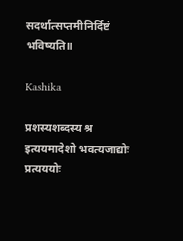सदर्थात्सप्तमीनिर्दिष्टं भविष्यति॥

Kashika

प्रशस्यशब्दस्य श्र इत्ययमादेशो भवत्यजाद्योः प्रत्यययोः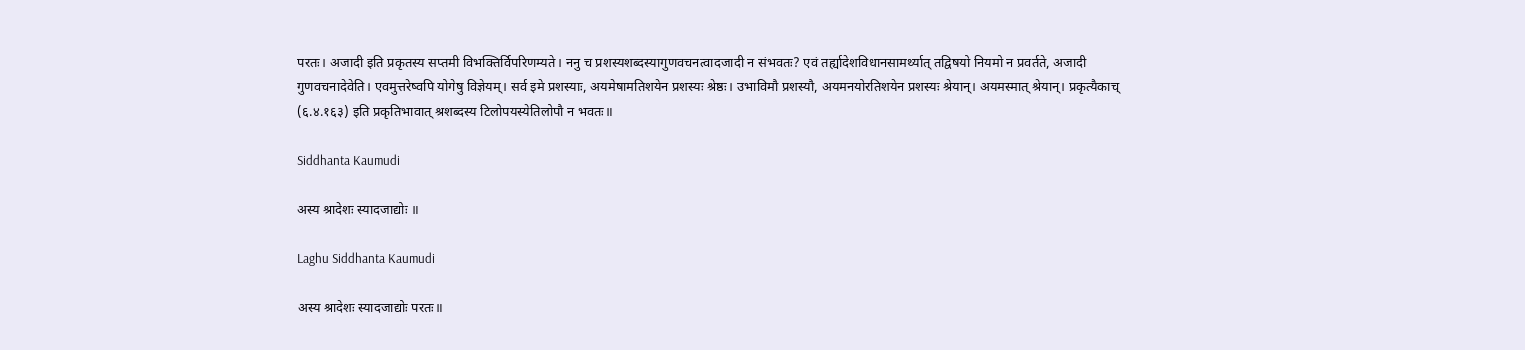परतः। अजादी इति प्रकृतस्य सप्तमी विभक्तिर्विपरिणम्यते। ननु च प्रशस्यशब्दस्यागुणवचनत्वादजादी न संभवतः? एवं तर्ह्यादेशविधानसामर्थ्यात् तद्विषयो नियमो न प्रवर्तते, अजादी गुणवचनादेवेति। एवमुत्तरेष्वपि योगेषु विज्ञेयम्। सर्व इमे प्रशस्याः, अयमेषामतिशयेन प्रशस्यः श्रेष्ठः। उभाविमौ प्रशस्यौ, अयमनयोरतिशयेन प्रशस्यः श्रेयान्। अयमस्मात् श्रेयान्। प्रकृत्यैकाच् (६.४.१६३) इति प्रकृतिभावात् श्रशब्दस्य टिलोपयस्येतिलोपौ न भवतः॥

Siddhanta Kaumudi

अस्य श्रादेशः स्यादजाद्योः ॥

Laghu Siddhanta Kaumudi

अस्य श्रादेशः स्यादजाद्योः परतः॥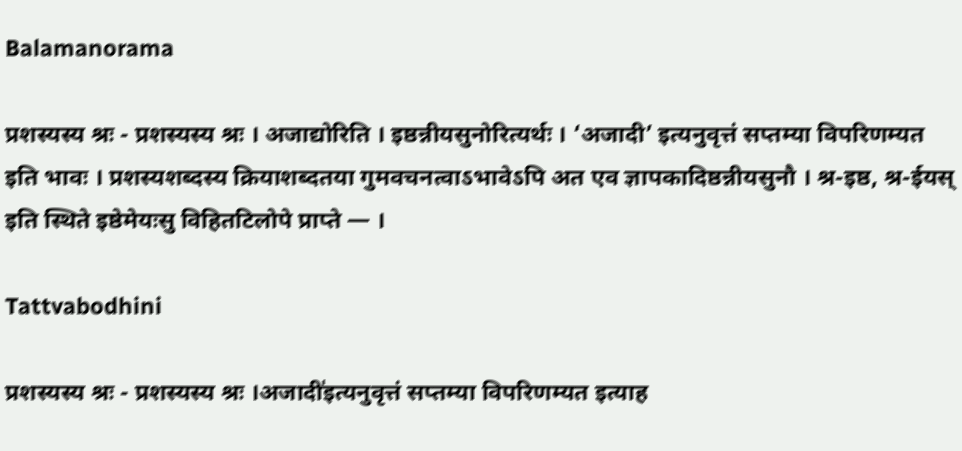Balamanorama

प्रशस्यस्य श्रः - प्रशस्यस्य श्रः । अजाद्योरिति । इष्ठन्नीयसुनोरित्यर्थः । ‘अजादी’ इत्यनुवृत्तं सप्तम्या विपरिणम्यत इति भावः । प्रशस्यशब्दस्य क्रियाशब्दतया गुमवचनत्वाऽभावेऽपि अत एव ज्ञापकादिष्ठन्नीयसुनौ । श्र-इष्ठ, श्र-ईयस् इति स्थिते इष्ठेमेयःसु विहितटिलोपे प्राप्ते — ।

Tattvabodhini

प्रशस्यस्य श्रः - प्रशस्यस्य श्रः ।अजादी॑इत्यनुवृत्तं सप्तम्या विपरिणम्यत इत्याह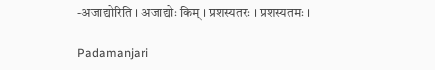-अजाद्योरिति । अजाद्योः किम् । प्रशस्यतरः । प्रशस्यतमः ।

Padamanjari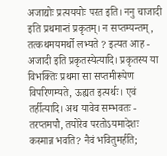अजाद्योः प्रत्यययोः परत इति। ननु चाजादी इति प्रथमान्तं प्रकृतम्। न सप्तम्यन्तम्, तत्कथमयमर्थो लभ्यते ? इत्यत आह - अजादी इति प्रकृतस्येत्यादि। प्रकृतस्य या विभक्तिः प्रथमा सा सप्तमीरूपेण विपरिणम्यते, ऊह्यत इत्यर्थः। एवं तर्हीत्यादि। अथ यावेव सम्भवतः - तरप्तमपौ, तयोरेव परतोऽयमादेशः कस्मान्न भवति? नैवं भवितुमर्हति;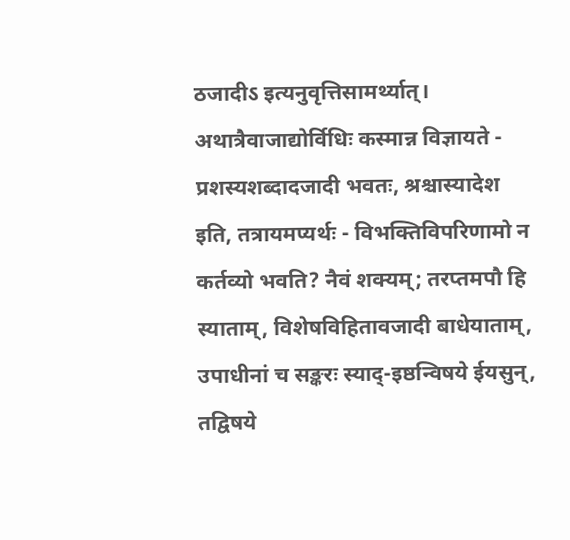ठजादीऽ इत्यनुवृत्तिसामर्थ्यात्। अथात्रैवाजाद्योर्विधिः कस्मान्न विज्ञायते - प्रशस्यशब्दादजादी भवतः, श्रश्चास्यादेश इति, तत्रायमप्यर्थः - विभक्तिविपरिणामो न कर्तव्यो भवति? नैवं शक्यम्; तरप्तमपौ हि स्याताम्, विशेषविहितावजादी बाधेयाताम्, उपाधीनां च सङ्करः स्याद्-इष्ठन्विषये ईयसुन्, तद्विषये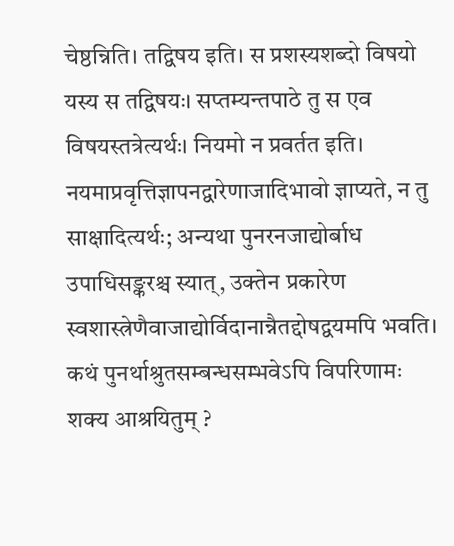चेष्ठन्निति। तद्विषय इति। स प्रशस्यशब्दो विषयो यस्य स तद्विषयः। सप्तम्यन्तपाठे तु स एव विषयस्तत्रेत्यर्थः। नियमो न प्रवर्तत इति। नयमाप्रवृत्तिज्ञापनद्वारेणाजादिभावो ज्ञाप्यते, न तु साक्षादित्यर्थः; अन्यथा पुनरनजाद्योर्बाध उपाधिसङ्करश्च स्यात्, उक्तेन प्रकारेण स्वशास्त्रेणैवाजाद्योर्विदानान्नैतद्दोषद्वयमपि भवति। कथं पुनर्थाश्रुतसम्बन्धसम्भवेऽपि विपरिणामः शक्य आश्रयितुम् ?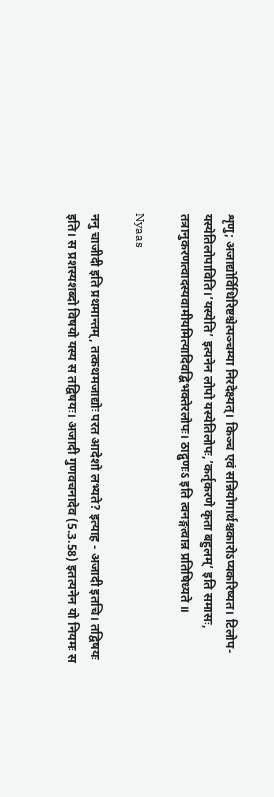शृणु; अजाद्योर्विधिरिष्टश्चेत्पञ्चम्या निरदेक्ष्यत्। किञ्च एवं सन्नियोगार्थश्चकारोऽप्यकरिष्यत। टिलोप-यस्येतिलोपाविति।’यस्येति’ इत्यनेन लोपो यस्येतिलोपः,’कर्तृकरणे कृता बहुलम्’ इति समासः, तत्रानुकरणत्वादस्यवामीयमित्यादिवद्बिभक्तेरलोपः। ठाद्गुणःऽ इति त्वनङ्गत्वान्न प्रतिषिध्यते ॥

Nyaas

ननु चाजीदी इति प्रथमान्तम्, तत्कथमजाद्योः परत आदेशो लभ्यते? इत्याह - अजादी इतचि। तद्विषयः इति। स प्रशस्यशब्दो विषयो यस्य स तद्विषयः। अजादी गुणवचनादेव (5.3.58) इतत्यनेन यो नियमः स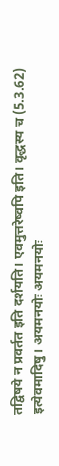तद्विषये न प्रवर्तत इति दर्शयति। एवमुत्तरेष्वपि इति। वृद्धस्य च (5.3.62) इत्येवमादिषु। अयमनयोः अयमनयोः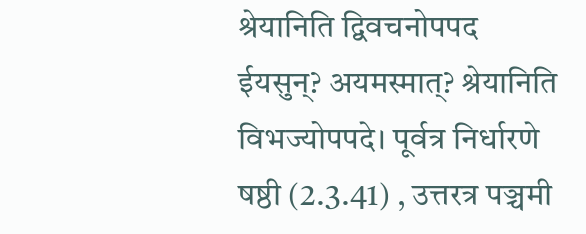श्रेयानिति द्विवचनोपपद ईयसुन्? अयमस्मात्? श्रेयानिति विभज्योपपदे। पूर्वत्र निर्धारणे षष्ठी (2.3.41) , उत्तरत्र पञ्चमी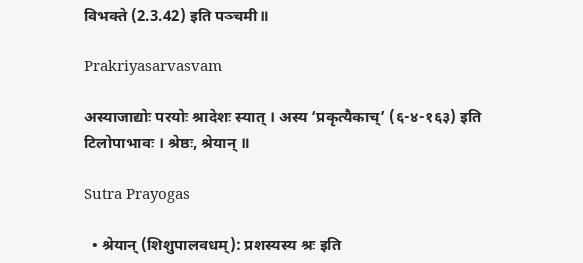विभक्ते (2.3.42) इति पञ्चमी॥

Prakriyasarvasvam

अस्याजाद्योः परयोः श्रादेशः स्यात् । अस्य ‘प्रकृत्यैकाच्’ (६-४-१६३) इति टिलोपाभावः । श्रेष्ठः, श्रेयान् ॥

Sutra Prayogas

  • श्रेयान् (शिशुपालवधम्): प्रशस्यस्य श्रः इति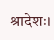श्रादेशः।